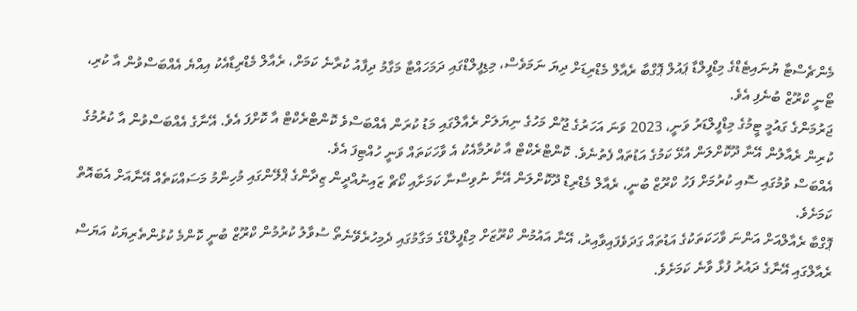މެންޗެސްޓާ ޔުނައިޓެޑްގެ މިޑްފީލްޑާ ޕައުލް ޕޮގްބާ ރެއާލް މެޑްރިޑަށް ދިޔަ ނަމަވެސް، މިޑިފީލްޑްގައި ދަމަހައްޓާ މަގާމު ދިފާއު ކުރާނެ ކަމަށް، ރެއާލް މެޑްރިޑާއެކު އިއްޔެ އެއްބަސްވުން އާ ކުރި، ޓޯނީ ކްރޫޒް ބުނެފި އެވެ.
ޖަރުމަންގެ ގައުމީ ޓީމުގެ މިޑްފީލްޑަރު ވަނީ، 2023 ވަނަ އަހަރުގެ ޖޫން މަހުގެ ނިޔަލަށް ރެއާލްގައި މަޑު ކުރަން އެއްބަސްވެ ކޮންޓްރެކްޓް އާ ކޮށްފަ އެވެ. އޭނާގެ އެއްބަސްވުން އާ ކުރުމުގެ ކުރިން ރެއާލުން އޭނާ ދޫކޮށްލަން އުޅޭ ކަމުގެ އަޑުތައް ފެތުނެވެ. ކޮންޓްރެކްޓް އާ ކުރުމާއެކު އެ ވާހަކަތައް ވަނީ ހުއްޓިފަ އެވެ.
އެއްބަސް ވުމުގައި ސޮއި ކުރުމަށް ފަހު ކްރޫޒް ބުނީ، ރެއާލް މެޑްރިޑް ދޫކޮށްލަން އޭނާ ނުވިސްނާ ކަމަށާއި ކޯޗް ޒައިނުއްދީން ޒިދާންގެ ޕްލޭންގައި މުހިންމު މަސައްކަތެއް އޭނާއަށް އެބައޮތް ކަމަށެވެ.
ޕޮގްބާ ރެއާލްއަށް އަންނަ ވާހަކަތަކުގެ އަޑުތައް ގަދަވެފައިވާއިރު، އޭނާ އައުމުން ކްރޫޒަށް މިޑްފީލްޑްގެ މަގާމުގައި ދެމިހުރެވޭނެތޯ ސުވާލު ކުރުމުން ކްރޫޒް ބުނީ ކޮންމެ ކުޅުންތެރިޔަކު އަޔަސް ރެއާލްގައި އޭނާގެ ދައުރު ފުޅާ ވާނެ ކަމަށެވެ.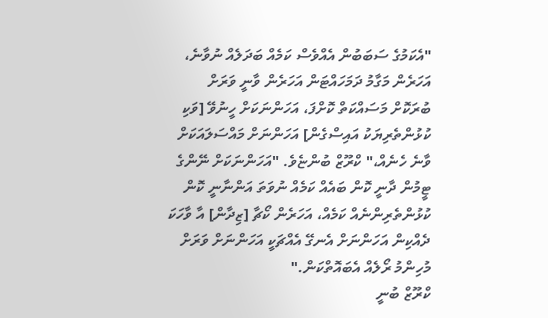"އެކަމުގެ ސަބަބުން އެއްވެސް ކަމެއް ބަދަލެއް ނުވާނެ، އަހަރެން މަގާމު ދަމަހައްޓަން އަހަރެން ވާނީ ވަރަށް ބުރަކޮށް މަސައްކަތް ކޮށްފަ، އަހަންނަކަށް ހީނުވޭ [ވަކި ކުޅުންތެރިޔަކު އައިސްގެން] އަހަންނަށް މައްސަލައަކަށް ވާނެ ހެނެއް،" ކްރޫޒް ބުންޏެވެ. "އަހަންނަކަށް ނޭންގެ ޓީމުން ދާނީ ކޮން ބައެއް ކަމެއް ނުވަތަ އަންނާނީ ކޮން ކުޅުންތެރިންނެއް ކަމެއް، އަހަރެން ކޯޗާ [ޒިދާން] އާ ވާހަކަ ދެއްކިން އަހަންނަށް އެނގޭ އެއްޗަކީ އަހަންނަށް ވަރަށް މުހިންމު ރޯލެއް އެބައޮތްކަން."
ކްރޫޒް ބުނީ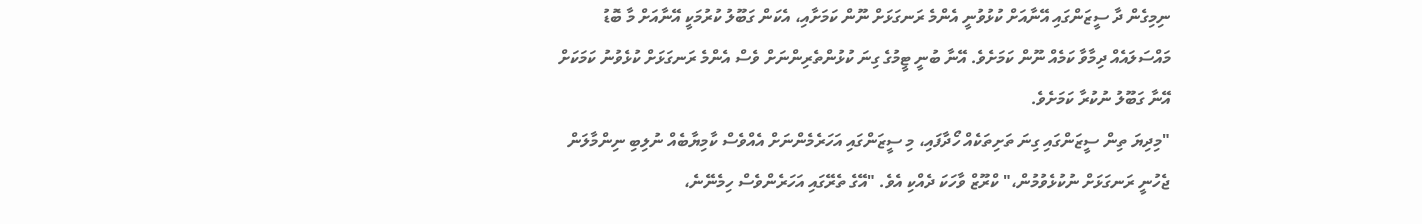ނިމިގެން ދާ ސީޒަންގައި އޭނާއަށް ކުޅުވުނީ އެންމެ ރަނގަޅަށް ނޫން ކަމަށާއި، އެކަން ގަބޫލު ކުރުމަކީ އޭނާއަށް މާ ބޮޑު މައްސަލައެއް ދިމާވާ ކަމެއް ނޫން ކަމަށެވެ. އޭނާ ބުނީ ޓީމުގެ ގިނަ ކުޅުންތެރިންނަށް ވެސް އެންމެ ރަނގަޅަށް ކުޅެވުނު ކަމަކަށް އޭނާ ގަބޫލު ނުކުރާ ކަމަށެވެ.
"މިދިޔަ ތިން ސީޒަންގައި ގިނަ ތަށިތަކެއް ހޯދާފައި، މި ސީޒަންގައި އަހަރެމެންނަށް އެއްވެސް ކާމިޔާބެއް ނުލިބި ނިންމާލަން ޖެހުނީ ރަނގަޅަށް ނުކުޅެވުމުން،" ކްރޫޒް ވާހަކަ ދެއްކި އެވެ. "އޭގެ ތެރޭގައި އަހަރެންވެސް ހިމެނޭނެ،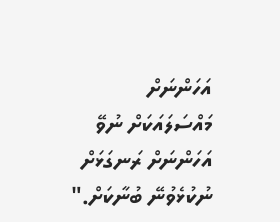އަހަންނަށް މައްސަލައަކަށް ނުވޭ އަހަންނަށް ރަނގަޅަށް ނުކުޅެވުނޭ ބުނާކަށް."